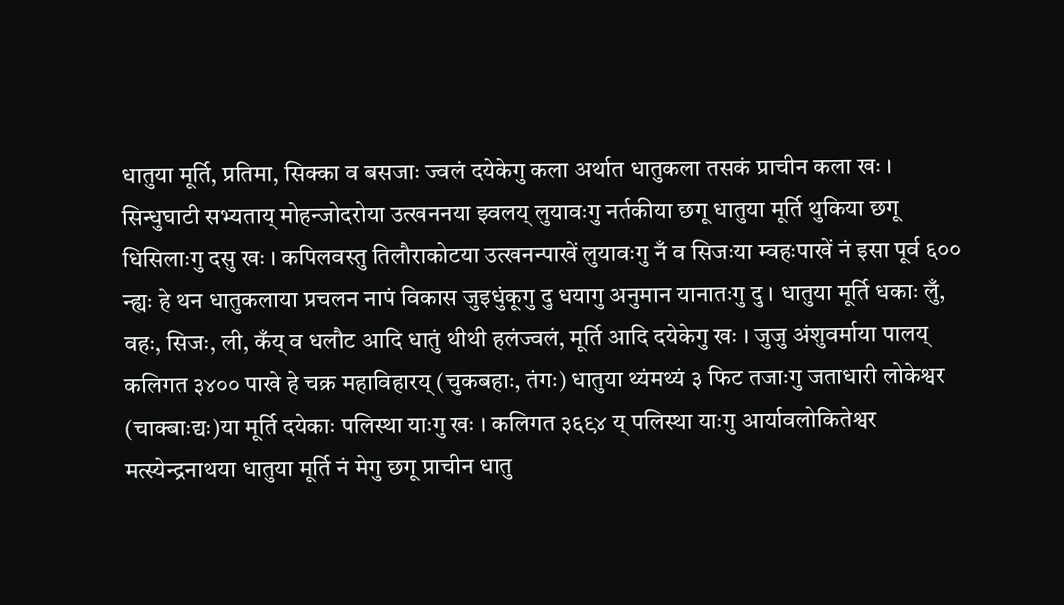धातुया मूर्ति, प्रतिमा, सिक्का व बसजाः ज्वलं दयेकेगु कला अर्थात धातुकला तसकं प्राचीन कला खः । सिन्धुघाटी सभ्यताय् मोहन्जोदरोया उत्खननया झ्वलय् लुयावःगु नर्तकीया छगू धातुया मूर्ति थुकिया छगू धिसिलाःगु दसु खः । कपिलवस्तु तिलौराकोटया उत्खनन्पाखें लुयावःगु नँ व सिजःया म्वहःपाखें नं इसा पूर्व ६०० न्ह्यः हे थन धातुकलाया प्रचलन नापं विकास जुइधुंकूगु दु धयागु अनुमान यानातःगु दु । धातुया मूर्ति धकाः लुँ, वहः, सिजः, ली, कँय् व धलौट आदि धातुं थीथी हलंज्वलं, मूर्ति आदि दयेकेगु खः । जुजु अंशुवर्माया पालय् कलिगत ३४०० पाखे हे चक्र महाविहारय् (चुकबहाः, तंगः) धातुया थ्यंमथ्यं ३ फिट तजाःगु जताधारी लोकेश्वर (चाक्बाःद्यः)या मूर्ति दयेकाः पलिस्था याःगु खः । कलिगत ३६९४ य् पलिस्था याःगु आर्यावलोकितेश्वर मत्स्येन्द्रनाथया धातुया मूर्ति नं मेगु छगू प्राचीन धातु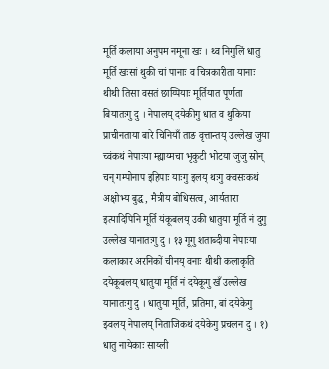मूर्ति कलाया अनुपम नमूना खः । थ्व निगुलिं धातु मूर्ति खःसां थुकी चां पानाः व चित्रकारीता यानाः थीथी तिसा वसतं छाय्पियाः मूर्तियात पूर्णता बियातःगु दु । नेपालय् दयेकीगु धात व थुकिया प्राचीनताया बारे चिनियाँ ताङ वृत्तान्तय् उल्लेख जुया च्वंकथं नेपाःया म्ह्याय्मचा भृकुटी भोटया जुजु स्रोन् चन् गम्पोनाप इहिपाः याःगु इलय् थःगु क्वसःकथं अक्षोभ्य बुद्ध, मैत्रीय बोधिसत्व, आर्यतारा इत्यादिपिनि मूर्ति यंकूबलय् उकी धातुया मूर्ति नं दुगु उल्लेख यानातःगु दु । १३ गूगु शताब्दीया नेपाःया कलाकार अरनिकों चीनय् वनाः थीथी कलाकृति दयेकूबलय् धातुया मूर्ति नं दयेकूगु खँ उल्लेख यानातःगु दु । धातुया मूर्ति, प्रतिमा, बां दयेकेगु झ्वलय् नेपालय् निताजिकथं दयेकेगु प्रचलन दु । १) धातु नायेकाः साय्ली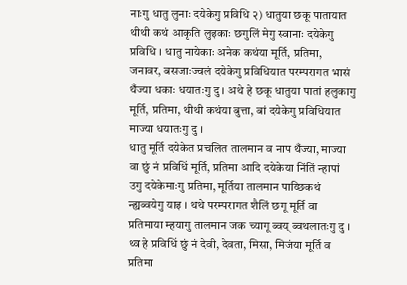नाःगु धातु लुनाः दयेकेगु प्रविधि २) धातुया छकू पातायात थीथी कथं आकृति लुइकाः छगुलिं मेगु स्वानाः दयेकेगु प्रविधि । धातु नायेकाः अनेक कथंया मूर्ति, प्रतिमा, जनावर, बसजाःज्वलं दयेकेगु प्रविधियात परम्परागत भासं थँज्या धकाः धयातःगु दु । अथे हे छकू धातुया पातां हलुकागु मूर्ति, प्रतिमा, थीथी कथंया बुत्ता, बां दयेकेगु प्रविधियात माज्या धयातःगु दु ।
धातु मूर्ति दयेकेत प्रचलित तालमान व नाप थँज्या, माज्या वा छुं नं प्रविधिं मूर्ति, प्रतिमा आदि दयेकेया निंतिं न्हापां उगु दयेकेमाःगु प्रतिमा, मूर्तिया तालमान पाय्छिकथं न्ह्यब्वयेगु याइ । थथे परम्परागत शैलिं छगू मूर्ति वा प्रतिमाया म्हयागु तालमान जक च्यागू ब्वय् ब्वथलातःगु दु । थ्व हे प्रविधिं छुं नं देवी, देवता, मिसा, मिजंया मूर्ति व प्रतिमा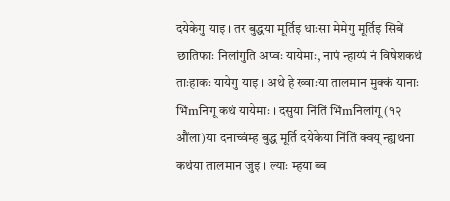दयेकेगु याइ । तर बुद्धया मूर्तिइ धाःसा मेमेगु मूर्तिइ सिबें छातिफाः निलांगुति अप्वः यायेमाः, नापं न्हाय्पं नं विषेशकथं ताःहाकः यायेगु याइ । अथे हे ख्वाःया तालमान मुक्कं यानाः भिंmनिगू कथं यायेमाः । दसुया निंतिं भिंmनिलांगू (१२ औंला)या दनाच्वंम्ह बुद्ध मूर्ति दयेकेया निंतिं क्वय् न्ह्यथना कथंया तालमान जुइ । ल्याः म्हया ब्व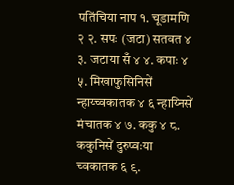पतिंचिया नाप १. चूडामणि २ २. सपः (जटा) सतवत ४ ३. जटाया सँ ४ ४. कपाः ४ ५. मिखाफुसिनिसें न्हाय्च्वकातक ४ ६ न्हाय्निसें मंचातक ४ ७. ककु ४ ८. ककुनिसें दुरुप्वःया च्वकातक ६ ९.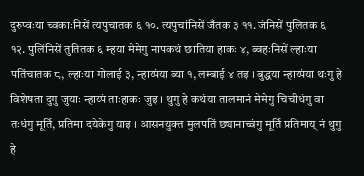दुरुप्वःया च्वकाःनिसें त्यपुचातक ६ १०. त्यपुचांनिसें जँतक ३ ११. जंनिसें पुलितक ६ १२. पुलिंनिसें तुतितक ६ म्हया मेमेगु नापकथं छातिया हाकः ४, ब्वहःनिसें ल्हाःया पतिंचातक ८, ल्हाःया गोलाई ३, न्हाय्पंया ब्या १, लम्बाई ४ तइ । बुद्धया न्हाय्पंया थःगु हे विशेषता दुगु जुयाः न्हाय्पं ताःहाकः जुइ । थुगु हे कथंया तालमानं मेमेगु चिचीधंगु वा तःधंगु मूर्ति, प्रतिमा दयेकेगु याइ । आसनयुक्त मुलपतिं छ्यानाच्वंगु मूर्ति प्रतिमाय् नं थुगु हे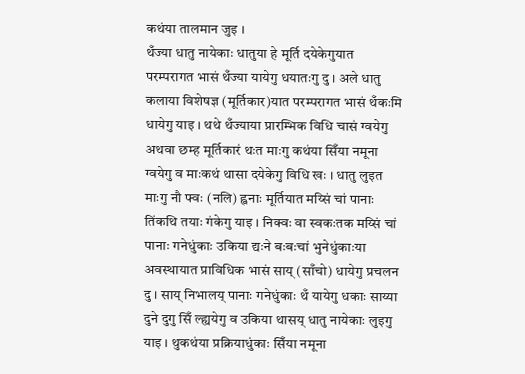कथंया तालमान जुइ ।
थँज्या धातु नायेकाः धातुया हे मूर्ति दयेकेगुयात परम्परागत भासं थँज्या यायेगु धयातःगु दु । अले धातु कलाया विशेषज्ञ (मूर्तिकार)यात परम्परागत भासं थँकःमि धायेगु याइ । थथे थँज्याया प्रारम्भिक विधि चासं ग्वयेगु अथवा छम्ह मूर्तिकारं थःत माःगु कथंया सिँया नमूना ग्वयेगु व माःकथं थासा दयेकेगु विधि खः । धातु लुइत माःगु नौ फ्वः (नलि) ह्वनाः मूर्तियात मय्सिं चां पानाः तिंकथि तयाः गंकेगु याइ । निक्वः वा स्वकःतक मय्सिं चां पानाः गनेधुंकाः उकिया द्यःने बःबःचां भुनेधुंकाःया अवस्थायात प्राविधिक भासं साय् (साँचो) धायेगु प्रचलन दु । साय् निभालय् पानाः गनेधुंकाः थँ यायेगु धकाः साय्या दुने दुगु सिँ ल्ह्ययेगु व उकिया थासय् धातु नायेकाः लुइगु याइ । थुकथंया प्रक्रियाधुंकाः सिँया नमूना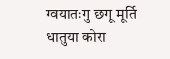ग्वयातःगु छगू मूर्ति धातुया कोरा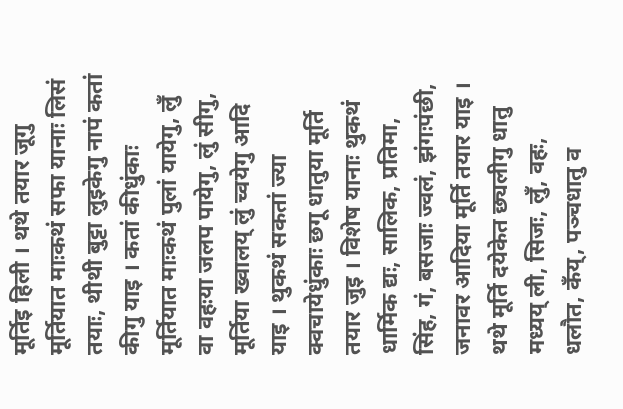मूर्तिइ हिली । थथे तयार जूगु मूर्तियात माःकथं सफा यानाः लिसं तयाः, थीथी बुट्टा लुइकेगु नापं कतां कीगु याइ । कतां कीधुंकाः मूर्तियात माःकथं पुलां यायेगु, लुँ वा वहःया जलप पायेगु, लुं सीगु, मूर्तिया ख्वालय् लुं च्वयेगु आदि याइ । थुकथं सकतां ज्या क्वचायेधुंकाः छगू धातुया मूर्ति तयार जुइ । विशेष यानाः थुकथं धार्मिक द्यः, सालिक, प्रतिमा, सिंह, गं, बसजाः ज्वलं, झंगःपंछी, जनावर आदिया मूर्ति तयार याइ । थथे मूर्ति दयेकेत छ्यलीगु धातु मध्यय् ली, सिजः, लुँ, वहः, धलौत, कँय्, पञ्चधातु व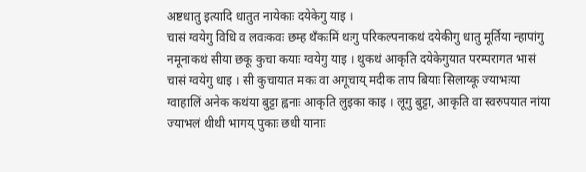अष्टधातु इत्यादि धातुत नायेकाः दयेकेगु याइ ।
चासं ग्वयेगु विधि व लवःकवः छम्ह थँकःमिं थःगु परिकल्पनाकथं दयेकीगु धातु मूर्तिया न्हापांगु नमूनाकथं सीया छकू कुचा कयाः ग्वयेगु याइ । थुकथं आकृति दयेकेगुयात परम्परागत भासं चासं ग्वयेगु धाइ । सी कुचायात मकः वा अगूचाय् मदीक ताप बियाः सिलाय्कू ज्याभःया ग्वाहालिं अनेक कथंया बुट्टा ह्वनाः आकृति लुइका काइ । लूगु बुट्टा, आकृति वा स्वरुपयात नांया ज्याभलं थीथी भागय् पुकाः छधी यानाः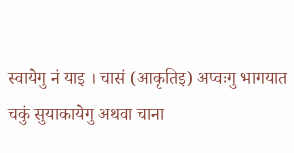स्वायेगु नं याइ । चासं (आकृतिइ) अप्वःगु भागयात चकुं सुयाकायेगु अथवा चाना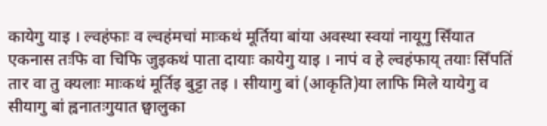कायेगु याइ । ल्वहंफाः व ल्वहंमचां माःकथं मूर्तिया बांया अवस्था स्वयां नायूगु सिँयात एकनास तःफि वा चिफि जुइकथं पाता दायाः कायेगु याइ । नापं व हे ल्वहंफाय् तयाः सिँपतिं तार वा तु क्यलाः माःकथं मूर्तिइ बुट्टा तइ । सीयागु बां (आकृति)या लाफि मिले यायेगु व सीयागु बां ह्वनातःगुयात छ्वालुका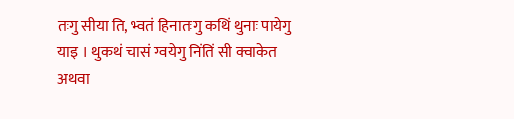तःगु सीया ति, भ्वतं हिनातःगु कथिं थुनाः पायेगु याइ । थुकथं चासं ग्वयेगु निंतिं सी क्वाकेत अथवा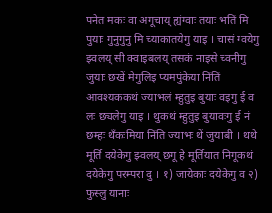पनेत मकः वा अगूचाय् ह्यंग्वाः तयाः भतिं मि पुयाः गुनुगुनु मि च्याकातयेगु याइ । चासं ग्वयेगु झ्वलय् सी क्वाइबलय् तसकं नाइसे च्वनीगु जुयाः छखें मेगुलिइ प्यमपुंकेया निंतिं आवश्यककथं ज्याभलं म्हुतुइ बुयाः वइगु ई व लः छ्यलेगु याइ । थुकथं म्हुतुइ बुयावःगु ई नं छम्हः थँकःमिया निंति ज्याभः थें जुयाबी । थथे मूर्ति दयेकेगु झ्वलय् छगू हे मूर्तियात निगूकथं दयेकेगु परम्परा दु । १) जायेकाः दयेकेगु व २) फुस्लु यानाः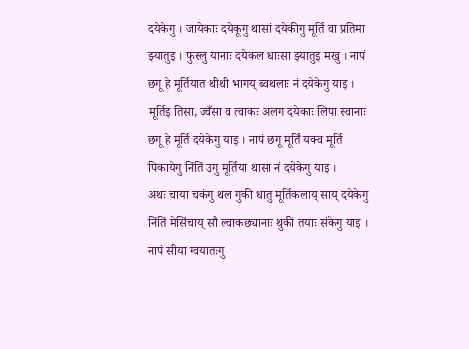दयेकेगु । जायेकाः दयेकूगु थासां दयेकीगु मूर्ति वा प्रतिमा झ्यातुइ । फुस्लु यानाः दयेकल धाःसा झ्यातुइ मखु । नापं छगू हे मूर्तियात थीथी भागय् ब्वथलाः नं दयेकेगु याइ । मूर्तिइ तिसा, ज्वँसा व त्वाकः अलग दयेकाः लिपा स्वानाः छगू हे मूर्ति दयेकेगु याइ । नापं छगू मूर्तिं यक्व मूर्ति पिकायेगु निंतिं उगु मूर्तिया थासा नं दयेकेगु याइ ।
अथः चाया चकंगु थल गुकी धातु मूर्तिकलाय् साय् दयेकेगु निंतिं मेसिंचाय् सौ ल्वाकछ्यानाः थुकी तयाः संकेगु याइ । नापं सीया ग्वयातःगु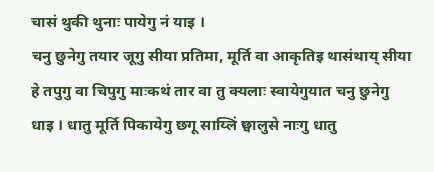चासं थुकी थुनाः पायेगु नं याइ ।
चनु छुनेगु तयार जूगु सीया प्रतिमा, मूर्ति वा आकृतिइ थासंथाय् सीया हे तपुगु वा चिपुगु माःकथं तार वा तु क्यलाः स्वायेगुयात चनु छुनेगु धाइ । धातु मूर्ति पिकायेगु छगू साय्लिं छ्वालुसे नाःगु धातु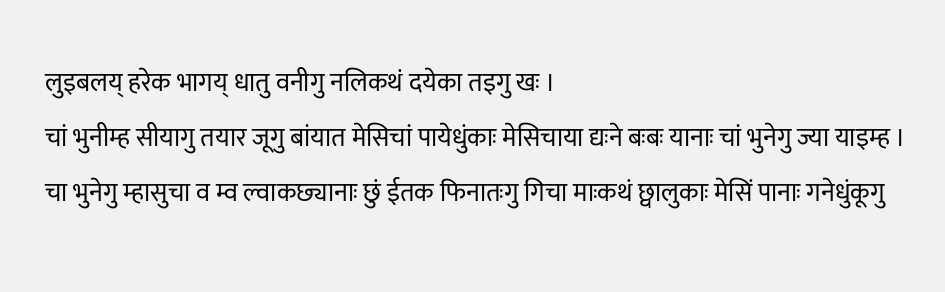लुइबलय् हरेक भागय् धातु वनीगु नलिकथं दयेका तइगु खः ।
चां भुनीम्ह सीयागु तयार जूगु बांयात मेसिचां पायेधुंकाः मेसिचाया द्यःने बःबः यानाः चां भुनेगु ज्या याइम्ह ।
चा भुनेगु म्हासुचा व म्व ल्वाकछ्यानाः छुं ईतक फिनातःगु गिचा माःकथं छ्वालुकाः मेसिं पानाः गनेधुंकूगु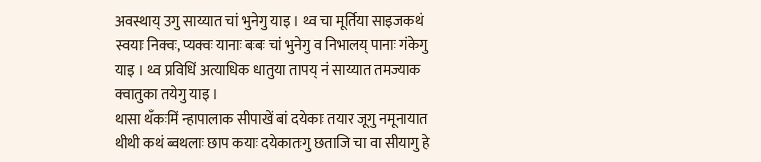अवस्थाय् उगु साय्यात चां भुनेगु याइ । थ्व चा मूर्तिया साइजकथं स्वयाः निक्वः, प्यक्वः यानाः बःबः चां भुनेगु व निभालय् पानाः गंकेगु याइ । थ्व प्रविधिं अत्याधिक धातुया तापय् नं साय्यात तमज्याक क्वातुका तयेगु याइ ।
थासा थँकःमिं न्हापालाक सीपाखें बां दयेकाः तयार जूगु नमूनायात थीथी कथं ब्वथलाः छाप कयाः दयेकातःगु छताजि चा वा सीयागु हे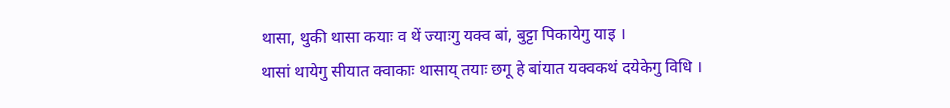थासा, थुकी थासा कयाः व थें ज्याःगु यक्व बां, बुट्टा पिकायेगु याइ ।
थासां थायेगु सीयात क्वाकाः थासाय् तयाः छगू हे बांयात यक्वकथं दयेकेगु विधि ।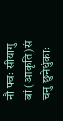नौ फ्वः सीयागु बां (आकृति)सं चनु छुनेधुंकाः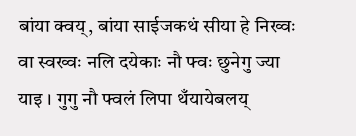बांया क्वय्, बांया साईजकथं सीया हे निख्वः वा स्वख्वः नलि दयेकाः नौ फ्वः छुनेगु ज्या याइ । गुगु नौ फ्वलं लिपा थँयायेबलय्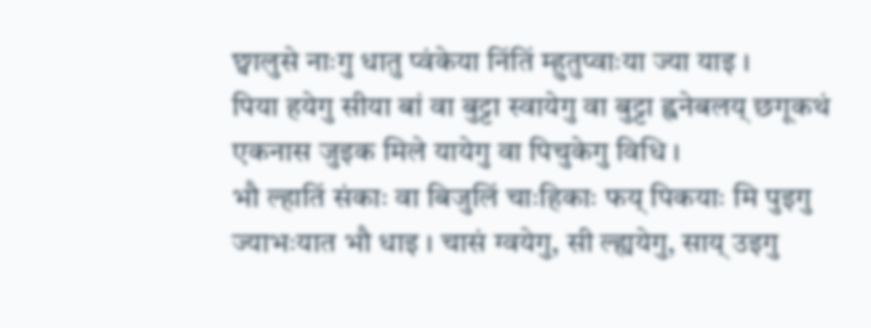छ्वालुसे नाःगु धातु प्वंकेया निंतिं म्हुतुप्वाःया ज्या याइ ।
पिया हयेगु सीया बां वा बुट्टा स्वायेगु वा बुट्टा ह्वनेबलय् छगूकथं एकनास जुइक मिले यायेगु वा पिचुकेगु विधि ।
भौ ल्हातिं संकाः वा बिजुलिं चाःहिकाः फय् पिकयाः मि पुइगु ज्याभःयात भौ धाइ । चासं ग्वयेगु, सी ल्ह्ययेगु, साय् उइगु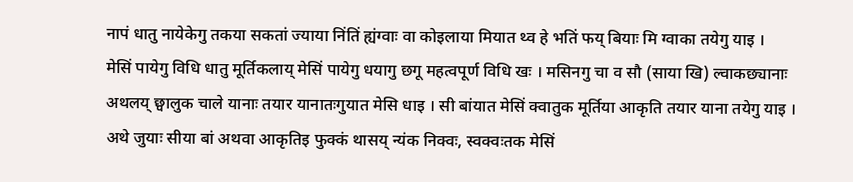नापं धातु नायेकेगु तकया सकतां ज्याया निंतिं ह्यंग्वाः वा कोइलाया मियात थ्व हे भतिं फय् बियाः मि ग्वाका तयेगु याइ ।
मेसिं पायेगु विधि धातु मूर्तिकलाय् मेसिं पायेगु धयागु छगू महत्वपूर्ण विधि खः । मसिनगु चा व सौ (साया खि) ल्वाकछ्यानाः अथलय् छ्वालुक चाले यानाः तयार यानातःगुयात मेसि धाइ । सी बांयात मेसिं क्वातुक मूर्तिया आकृति तयार याना तयेगु याइ । अथे जुयाः सीया बां अथवा आकृतिइ फुक्कं थासय् न्यंक निक्वः, स्वक्वःतक मेसिं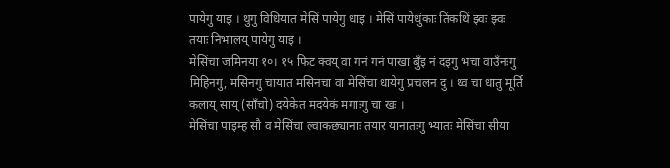पायेगु याइ । थुगु विधियात मेसिं पायेगु धाइ । मेसिं पायेधुंकाः तिंकथिं झ्वः झ्वः तयाः निभालय् पायेगु याइ ।
मेसिंचा जमिनया १०। १५ फिट क्वय् वा गनं गनं पाखा बुँइ नं दइगु भचा वाउँनःगु मिहिनगु, मसिनगु चायात मसिनचा वा मेसिंचा धायेगु प्रचलन दु । थ्व चा धातु मूर्ति कलाय् साय् (साँचो) दयेकेत मदयेकं मगाःगु चा खः ।
मेसिंचा पाइम्ह सौ व मेसिंचा ल्वाकछ्यानाः तयार यानातःगु भ्यातः मेसिंचा सीया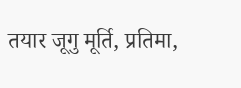तयार जूगु मूर्ति, प्रतिमा,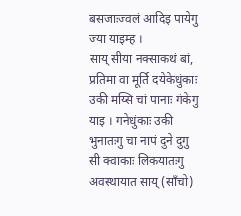बसजाःज्वलं आदिइ पायेगु ज्या याइम्ह ।
साय् सीया नक्साकथं बां, प्रतिमा वा मूर्ति दयेकेधुंकाः उकी मय्सि चां पानाः गंकेगु याइ । गनेधुंकाः उकी भुनातःगु चा नापं दुने दुगु सी क्वाकाः लिकयातःगु अवस्थायात साय् (साँचो)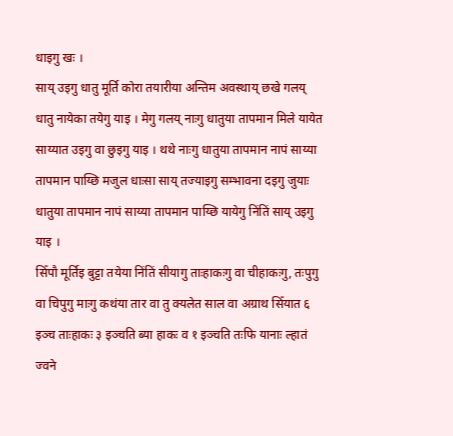धाइगु खः ।
साय् उइगु धातु मूर्ति कोरा तयारीया अन्तिम अवस्थाय् छखे गलय् धातु नायेका तयेगु याइ । मेगु गलय् नाःगु धातुया तापमान मिले यायेत साय्यात उइगु वा छुइगु याइ । थथे नाःगु धातुया तापमान नापं साय्या तापमान पाय्छि मजुल धाःसा साय् तज्याइगु सम्भावना दइगु जुयाः धातुया तापमान नापं साय्या तापमान पाय्छि यायेगु निंतिं साय् उइगु याइ ।
सिँपौ मूर्तिइ बुट्टा तयेया निंतिं सीयागु ताःहाकःगु वा चीहाकःगु, तःपुगु वा चिपुगु माःगु कथंया तार वा तु क्यलेत साल वा अग्राथ सिँयात ६ इञ्च ताःहाकः ३ इञ्चति ब्या हाकः व १ इञ्चति तःफि यानाः ल्हातं ज्वने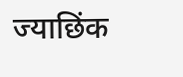ज्याछिंक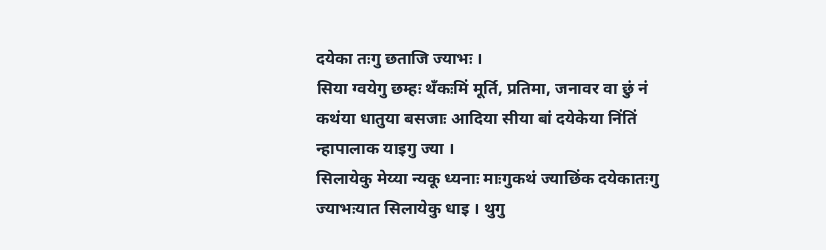दयेका तःगु छताजि ज्याभः ।
सिया ग्वयेगु छम्हः थँकःमिं मूर्ति, प्रतिमा, जनावर वा छुं नं कथंया धातुया बसजाः आदिया सीया बां दयेकेया निंतिं न्हापालाक याइगु ज्या ।
सिलायेकु मेय्या न्यकू ध्यनाः माःगुकथं ज्याछिंक दयेकातःगु ज्याभःयात सिलायेकु धाइ । थुगु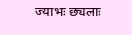ज्याभः छ्यलाः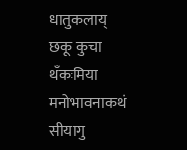धातुकलाय् छकू कुचा थँकःमिया मनोभावनाकथं सीयागु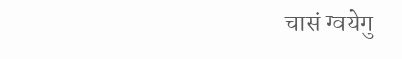चासं ग्वयेगु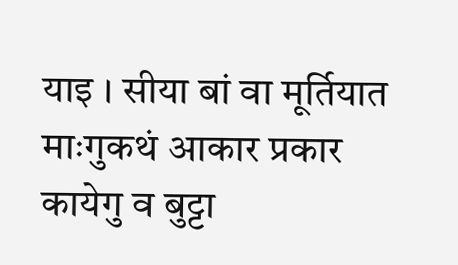याइ । सीया बां वा मूर्तियात माःगुकथं आकार प्रकार कायेगु व बुट्टा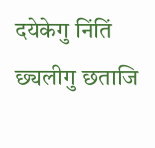दयेकेगु निंतिं छ्यलीगु छताजि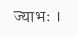ज्याभः ।